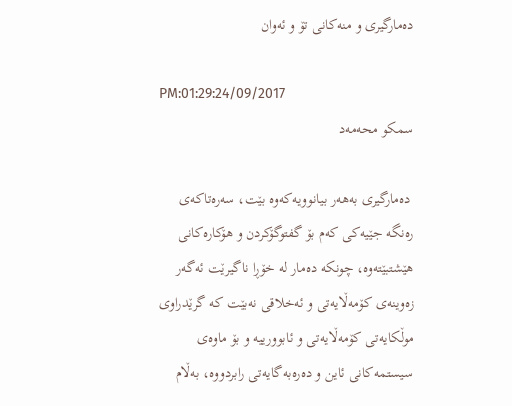ده‌مارگیرى و منه‌كانى تۆ و ئه‌وان

PM:01:29:24/09/2017
سمكو محه‌مه‌د

 ده‌مارگیرى به‌هه‌ر بیانوویه‌كه‌وه‌ بێت، سه‌ره‌تاكه‌ى ره‌نگه‌ جێیه‌كى كه‌م بۆ گفتوگۆكردن و هۆكاره‌كانى هێشتبێته‌وه‌، چونكه‌ ده‌مار له‌ خۆڕا ناگیرێت ئه‌گه‌ر زه‌وینه‌ى كۆمه‌ڵایه‌تى و ئه‌خلاقى نه‌بێت كه‌ گرێدراوى موڵكایه‌تى كۆمه‌ڵایه‌تى و ئابوورییه‌ و بۆ ماوه‌ى سیستمه‌كانى ئاین و ده‌ره‌به‌گایه‌تى رابردووه‌، به‌ڵام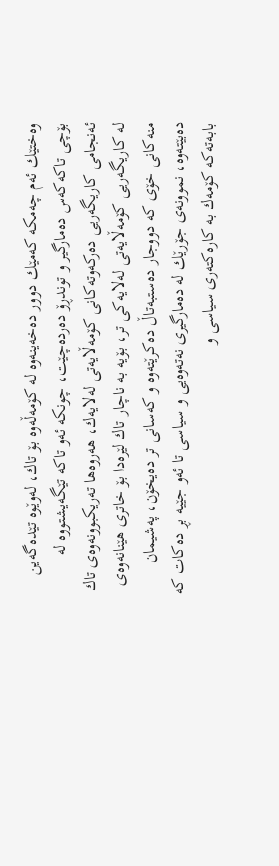وه‌ختێك ئه‌م چه‌مكه‌ كه‌مێك دوور ده‌خه‌ینه‌وه‌ له‌ كۆمه‌ڵه‌وه‌ بۆ تاك، له‌وێوه‌ تێده‌گه‌ین بۆچى تاكه‌كه‌س ده‌مارگیر و توندڕۆ ده‌رده‌چێت، چونكه‌ ئه‌و تاكه‌ تێگه‌یشتووه‌ له‌ ئه‌نجامى كاریگه‌ریى ده‌ركه‌وته‌كانی كۆمه‌ڵایه‌تی له‌لایه‌ك، هه‌روه‌ها ته‌ریكبوونه‌وه‌ى تاك له‌ كاریگه‌ریى كۆمه‌ڵایه‌تى له‌لایه‌كى تر، بۆیه‌ به‌ ناچار تاك لێره‌دا بۆ خاترى هێنانه‌وه‌ى منه‌كانى خۆى كه‌ دووجار ده‌ستبه‌تاڵ ده‌كرێته‌وه‌ و كه‌سانى تر ده‌یخۆن، په‌شیمان ده‌بێته‌وه‌، نموونه‌ى جۆرێك له‌ ده‌مارگیرى نه‌ته‌وه‌یى و سیاسى تا ئه‌و جێیه‌ بڕ ده‌كات كه‌ بابه‌ته‌كه‌ كۆمه‌ك به‌ كاره‌كته‌رى سیاسى و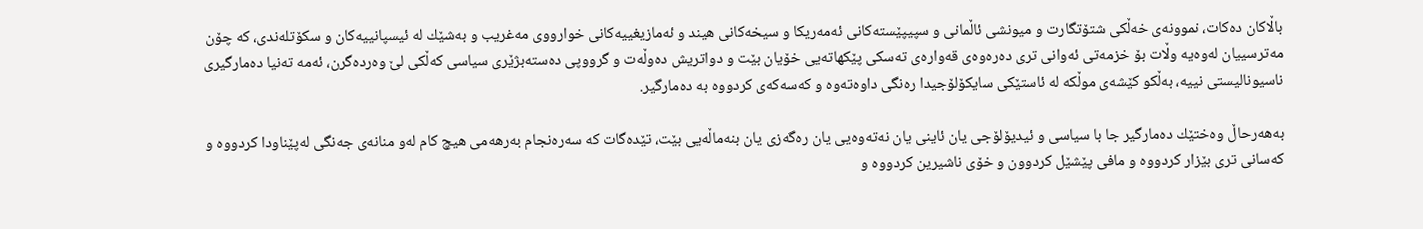باڵاكان ده‌كات، نموونه‌ى خه‌ڵكى شتۆتگارت و میونشى ئاڵمانى و سپیپێسته‌كانى ئه‌مه‌ریكا و سیخه‌كانى هیند و ئه‌مازیغییه‌كانى خوارووى مه‌غریب و به‌شێك له‌ ئیسپانییه‌كان و سكۆتله‌ندى، كه‌ چۆن مه‌ترسییان له‌وه‌یه‌ وڵات بۆ خزمه‌تى ئه‌وانی ترى ده‌ره‌وه‌ى قه‌واره‌ى ته‌سكى پێكهاته‌یى خۆیان بێت و دواتریش ده‌وڵه‌ت و گرووپى ده‌سته‌بژێرى سیاسى كه‌ڵكى لێ وه‌رده‌گرن، ئه‌مه‌ ته‌نیا ده‌مارگیرى ناسیونالیستى نییه‌، به‌ڵكو كێشه‌ى موڵكه‌ له‌ ئاستێكى سایكۆلۆجیدا ره‌نگی داوه‌ته‌وه‌ و كه‌سه‌كه‌ى كردووه‌ به‌ ده‌مارگیر.

به‌هه‌رحاڵ وه‌ختێك ده‌مارگیر جا با سیاسى و ئیدیۆلۆجى یان ئاینى یان نه‌ته‌وه‌یى یان ره‌گه‌زى یان بنه‌ماڵه‌یى بێت، تێده‌گات كه‌ سه‌ره‌نجام به‌رهه‌مى هیچ كام له‌و منانه‌ى جه‌نگى له‌پێناودا كردووه‌ و كه‌سانى تری بێزار كردووه‌ و مافى پێشێل كردوون و خۆى ناشیرین كردووه‌ و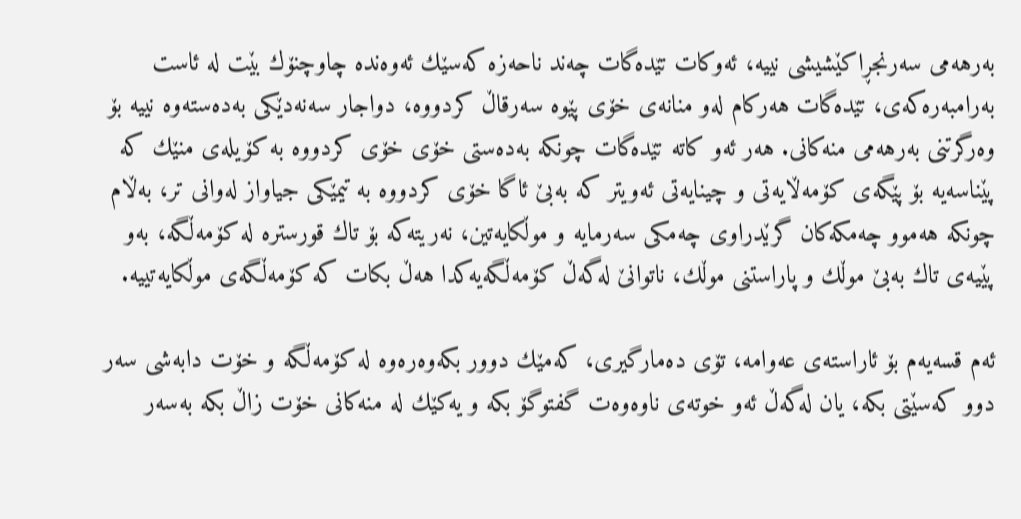به‌رهه‌مى سه‌رنجڕاكێشیشی نییه‌، ئه‌وكات تێده‌گات چه‌ند ناحه‌زه‌ كه‌سێك ئه‌وه‌نده‌ چاوچنۆك بێت له‌ ئاست به‌رامبه‌ره‌كه‌ى، تێده‌گات هه‌ركام له‌و منانه‌ى خۆى پێوه‌ سه‌رقاڵ كردووه‌، دواجار سه‌نه‌دێكى به‌ده‌سته‌وه‌ نییه‌ بۆ وه‌رگرتنى به‌رهه‌مى منه‌كانى. هه‌ر ئه‌و كاته‌ تێده‌گات چونكه‌ به‌ده‌ستى خۆى خۆى كردووه‌ به‌ كۆیله‌ى منێك كه‌ پێناسه‌یه‌ بۆ پێگه‌ى كۆمه‌ڵایه‌تى و چینایه‌تى ئه‌ویتر كه‌ به‌بێ ئاگا خۆى كردووه‌ به‌ تیمێكى جیاواز له‌وانى تر، به‌ڵام چونكه‌ هه‌موو چه‌مكه‌كان گرێدراوى چه‌مكى سه‌رمایه‌ و موڵكایه‌تین، نه‌ریته‌كه‌ بۆ تاك قورستره‌ له‌ كۆمه‌ڵگه‌، به‌و پێیه‌ى تاك به‌بێ موڵك و پاراستنى موڵك، ناتوانێ له‌گه‌ڵ كۆمه‌ڵگه‌یه‌كدا هه‌ڵ بكات كه‌ كۆمه‌ڵگه‌ى موڵكایه‌تییه‌.

ئه‌م قسه‌یه‌م بۆ ئاراسته‌ى عه‌وامه‌، تۆی ده‌مارگیرى، كه‌مێك دوور بكه‌وه‌ره‌وه‌ له‌ كۆمه‌ڵگه‌ و خۆت دابه‌شى سه‌ر دوو كه‌سێتى بكه‌، یان له‌گه‌ڵ ئه‌و خوته‌ی ناوه‌وه‌ت گفتوگۆ بكه‌ و یه‌كێك له‌ منه‌كانى خۆت زاڵ بكه‌ به‌سه‌ر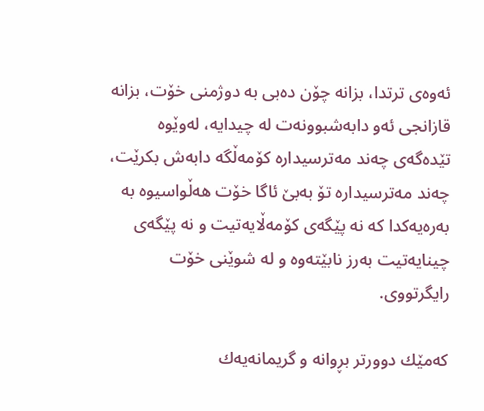ئه‌وه‌ی ترتدا، بزانه‌ چۆن ده‌بى به‌ دوژمنى خۆت، بزانه‌ قازانجى ئه‌و دابه‌شبوونه‌ت له‌ چیدایه‌، له‌وێوه‌ تێده‌گه‌ى چه‌ند مه‌ترسیداره‌ كۆمه‌ڵگه‌ دابه‌ش بكرێت، چه‌ند مه‌ترسیداره‌ تۆ به‌بێ ئاگا خۆت هه‌ڵواسیوه‌ به‌ به‌ره‌یه‌كدا كه‌ نه‌ پێگه‌ى كۆمه‌ڵایه‌تیت و نه‌ پێگه‌ى چینایه‌تیت به‌رز نابێته‌وه‌ و له‌ شوێنى خۆت رایگرتووى.

كه‌مێك دوورتر بڕوانه‌ و گریمانه‌یه‌ك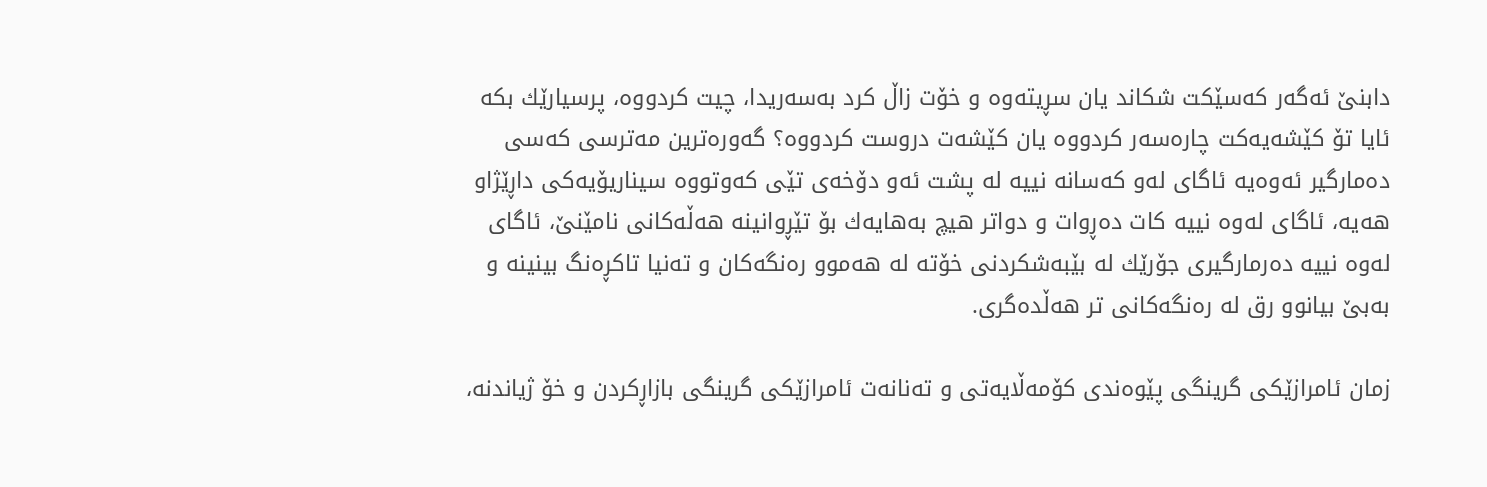دابنێ ئه‌گه‌ر كه‌سێكت شكاند یان سڕیته‌وه‌ و خۆت زاڵ كرد به‌سه‌ریدا، چیت كردووه‌، پرسیارێك بكه‌ ئایا تۆ كێشه‌یه‌كت چاره‌سه‌ر كردووه‌ یان كێشه‌ت دروست كردووه‌؟ گه‌وره‌ترین مه‌ترسى كه‌سى ده‌مارگیر ئه‌وه‌یه‌ ئاگاى له‌و كه‌سانه‌ نییه‌ له‌ پشت ئه‌و دۆخه‌ى تێی كه‌وتووه‌ سیناریۆیه‌كى داڕێژاو هه‌یه‌، ئاگاى له‌وه‌ نییه‌ كات ده‌ڕوات و دواتر هیچ به‌هایه‌ك بۆ تێڕوانینه‌ هه‌ڵه‌كانى نامێنێ، ئاگاى له‌وه‌ نییه‌ ده‌رمارگیرى جۆرێك له‌ بێبه‌شكردنی خۆته‌ له‌ هه‌موو ره‌نگه‌كان و ته‌نیا تاكڕه‌نگ بینینه‌ و به‌بێ بیانوو رق له‌ ره‌نگه‌كانى تر هه‌ڵده‌گری.

زمان ئامرازێكى گرینگى پێوه‌ندى كۆمه‌ڵایه‌تى و ته‌نانه‌ت ئامرازێكى گرینگى بازاڕكردن و خۆ ژیاندنه‌،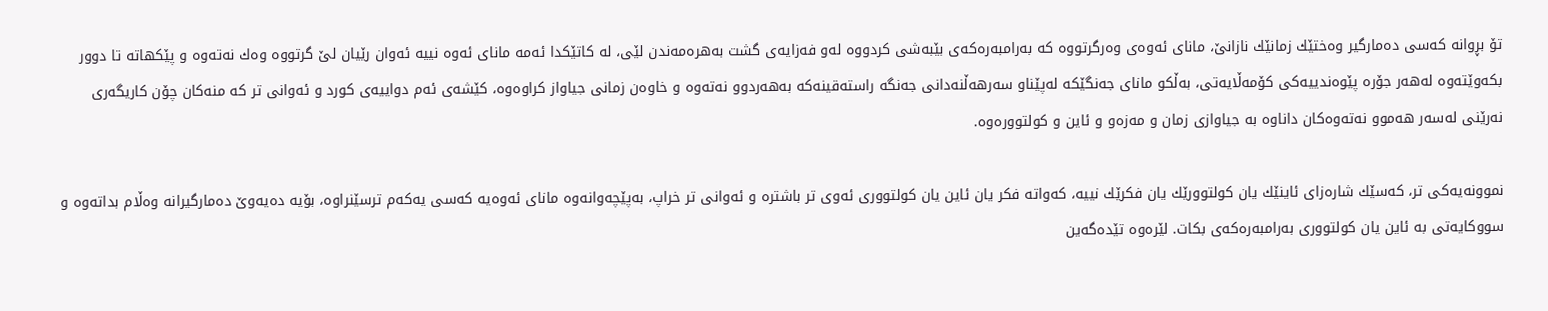تۆ بڕوانه‌ كه‌سى ده‌مارگیر وه‌ختێك زمانێك نازانێ، ماناى ئه‌وه‌ى وه‌رگرتووه‌ كه‌ به‌رامبه‌ره‌كه‌ى بێبه‌شی كردووه‌ له‌و فه‌زایه‌ى گشت به‌هره‌مه‌ندن لێى، له‌ كاتێكدا ئه‌مه‌ ماناى ئه‌وه‌ نییه‌ ئه‌وان رێیان لێ گرتووه‌ وه‌ك نه‌ته‌وه‌ و پێكهاته‌ تا دوور بكه‌وێته‌وه‌ له‌هه‌ر جۆره‌ پێوه‌ندییه‌كى كۆمه‌ڵایه‌تى، به‌ڵكو ماناى جه‌نگێكه‌ له‌پێناو سه‌رهه‌ڵنه‌دانى جه‌نگه‌ راسته‌قینه‌كه‌ به‌هه‌ردوو نه‌ته‌وه‌ و خاوه‌ن زمانى جیاواز كراوه‌وه‌، كێشه‌ى ئه‌م دواییه‌ى كورد و ئه‌وانی تر كه‌ منه‌كان چۆن كاریگه‌رى نه‌رێنى له‌سه‌ر هه‌موو نه‌ته‌وه‌كان داناوه‌ به‌ جیاوازى زمان و مه‌زه‌و و ئاین و كولتووره‌وه‌.

نموونه‌یه‌كى تر، كه‌سێك شاره‌زاى ئاینێك یان كولتوورێك یان فكرێك نییه‌، كه‌واته‌ فكر یان ئاین یان كولتوورى ئه‌وی تر باشتره‌ و ئه‌وانی تر خراپ، به‌پێچه‌وانه‌وه‌ ماناى ئه‌وه‌یه‌ كه‌سى یه‌كه‌م ترسێنراوه‌، بۆیه‌ ده‌یه‌وێ ده‌مارگیرانه‌ وه‌ڵام بداته‌وه‌ و سووكایه‌تی به‌ ئاین یان كولتوورى به‌رامبه‌ره‌كه‌ى بكات. لێره‌وه‌ تێده‌گه‌ین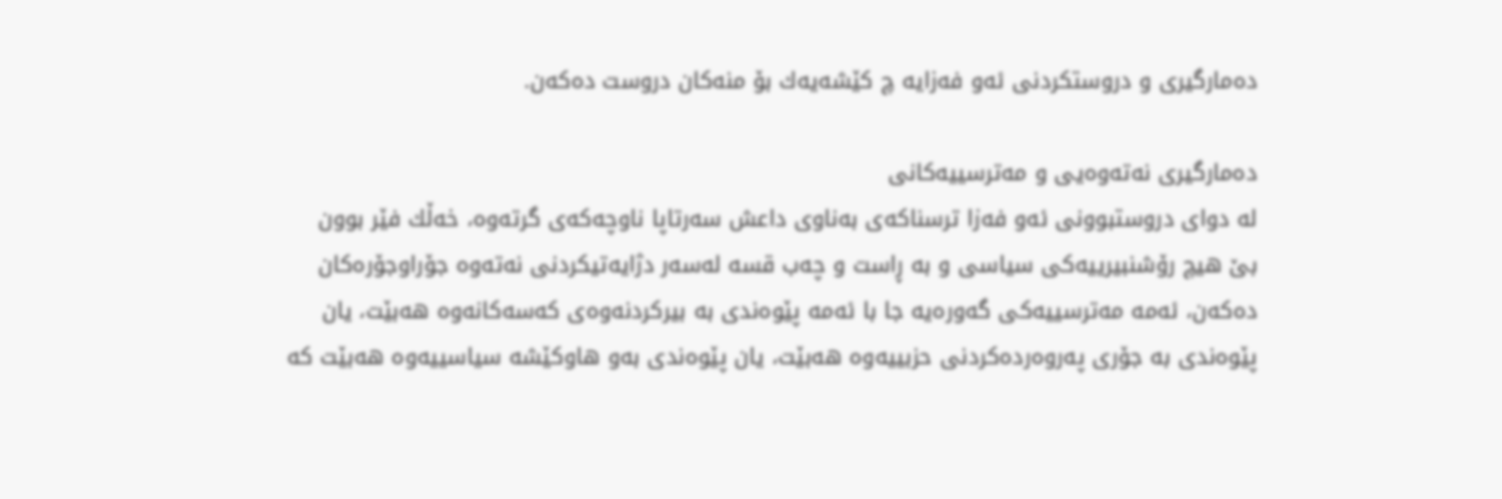ده‌مارگیرى و دروستكردنى ئه‌و فه‌زایه‌ چ كێشه‌یه‌ك بۆ منه‌كان دروست ده‌كه‌ن.

ده‌مارگیرى نه‌ته‌وه‌یى و مه‌ترسییه‌كانى
له‌ دواى دروستبوونى ئه‌و فه‌زا ترسناكه‌ى به‌ناوى داعش سه‌رتاپا ناوچه‌كه‌ى گرته‌وه‌، خه‌ڵك فێر بوون بێ هیچ رۆشنبیرییه‌كى سیاسى و به‌ ڕاست و چه‌ب قسه‌ له‌سه‌ر دژایه‌تیكردنى نه‌ته‌وه‌ جۆراوجۆره‌كان ده‌كه‌ن، ئه‌مه‌ مه‌ترسییه‌كى گه‌وره‌یه‌ جا با ئه‌مه‌ پێوه‌ندى به‌ بیركردنه‌وه‌ى كه‌سه‌كانه‌وه‌ هه‌بێت، یان پێوه‌ندى به‌ جۆرى په‌روه‌رده‌كردنى حزبییه‌وه‌ هه‌بێت، یان پێوه‌ندى به‌و هاوكێشه‌ سیاسییه‌وه‌ هه‌بێت كه‌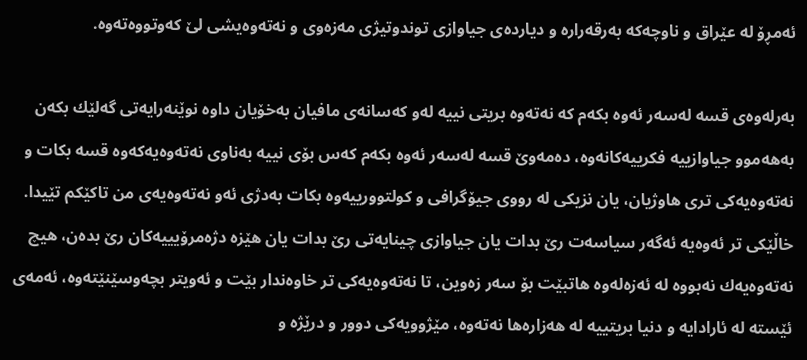ئه‌مڕۆ له‌ عێراق و ناوچه‌كه‌ به‌رقه‌راره‌ و دیارده‌ى جیاوازى توندوتیژى مه‌زه‌وى و نه‌ته‌وه‌یشى لێ كه‌وتووه‌ته‌وه‌.

به‌رله‌وه‌ى قسه‌ له‌سه‌ر ئه‌وه‌ بكه‌م كه‌ نه‌ته‌وه‌ بریتی نییه‌ له‌و كه‌سانه‌ى مافیان به‌خۆیان داوه‌ نوێنه‌رایه‌تى گه‌لێك بكه‌ن به‌هه‌موو جیاوازییه‌ فكرییه‌كانه‌وه‌، ده‌مه‌وێ قسه‌ له‌سه‌ر ئه‌وه‌ بكه‌م كه‌س بۆى نییه‌ به‌ناوى نه‌ته‌وه‌یه‌كه‌وه‌ قسه‌ بكات و نه‌ته‌وه‌یه‌كى ترى هاوژیان، یان نزیكى له‌ رووى جیۆگرافى و كولتوورییه‌وه‌ بكات به‌دژى ئه‌و نه‌ته‌وه‌یه‌ى من تاكێكم تێیدا. خاڵێكى تر ئه‌وه‌یه‌ ئه‌گه‌ر سیاسه‌ت رێ بدات یان جیاوازى چینایه‌تى رێ بدات یان هێزه‌ دژه‌مرۆیییه‌كان رێ بده‌ن، هیچ نه‌ته‌وه‌یه‌ك نه‌بووه‌ له‌ ئه‌زه‌له‌وه‌ هاتبێت بۆ سه‌ر زه‌وین، تا نه‌ته‌وه‌یه‌كى تر خاوه‌ندار بێت و ئه‌ویتر بچه‌وسێنێته‌وه‌، ئه‌مه‌ى ئێسته‌ له‌ ئارادایه‌ و دنیا بریتییه‌ له‌ هه‌زاره‌ها نه‌ته‌وه‌، مێژوویه‌كى دوور و درێژه‌ و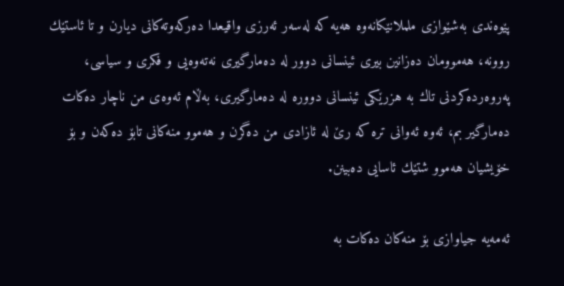پێوه‌ندى به‌شێوازى ململانێكانه‌وه‌ هه‌یه‌ كه‌ له‌سه‌ر ئه‌رزى واقیعدا ده‌ركه‌وته‌كانى دیارن و تا ئاستێك روونه‌، هه‌موومان ده‌زانین بیرى ئینسانى دوور له‌ ده‌مارگیرى نه‌ته‌وه‌یى و فكرى و سیاسى، په‌روه‌رده‌كردنى تاك به‌ هزرێكى ئینسانى دووره‌ له‌ ده‌مارگیرى، به‌ڵام ئه‌وه‌ى من ناچار ده‌كات ده‌مارگیر بم، ئه‌وه‌ ئه‌وانی تره‌ كه‌ رێ له‌ ئازادى من ده‌گرن و هه‌موو منه‌كانى تابۆ ده‌كه‌ن و بۆ خۆیشیان هه‌موو شتێك ئاسایى ده‌بینن.

ئه‌مه‌یه‌ جیاوازى بۆ منه‌كان ده‌كات به‌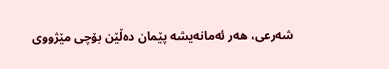شه‌رعى، هه‌ر ئه‌مانه‌یشه‌ پێمان ده‌ڵێن بۆچى مێژووى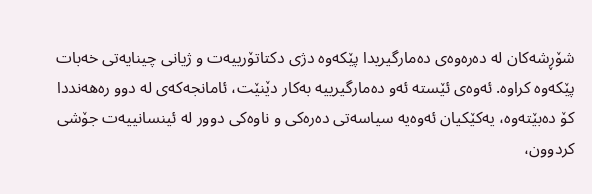شۆڕشه‌كان له‌ ده‌ره‌وه‌ى ده‌مارگیریدا پێكه‌وه‌ دژى دكتاتۆرییه‌ت و ژیانى چینایه‌تى خه‌بات پێكه‌وه‌ كراوه‌. ئه‌وه‌ى ئێسته‌ ئه‌و ده‌مارگیرییه‌ به‌كار دێنێت، ئامانجه‌كه‌ى له‌ دوو ره‌هه‌نددا كۆ ده‌بێته‌وه‌، یه‌كێكیان ئه‌وه‌یه‌ سیاسه‌تى ده‌ره‌كى و ناوه‌كى دوور له‌ ئینسانییه‌ت جۆشى كردوون،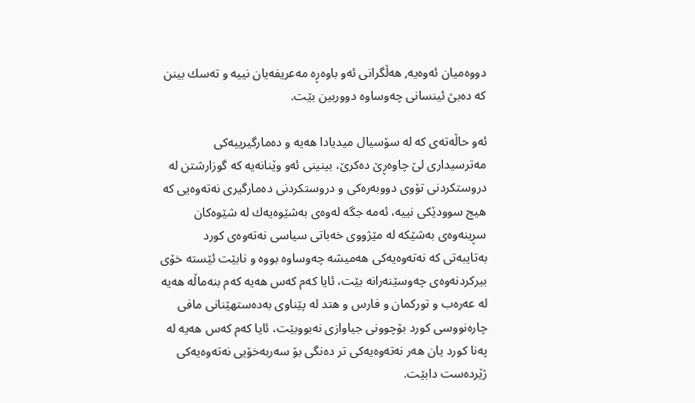دووه‌میان ئه‌وه‌یه‌, هه‌ڵگرانى ئه‌و باوه‌ڕه‌ مه‌عریفه‌یان نییه‌ و ته‌سك بینن كه‌ ده‌بێ ئینسانى چه‌وساوه‌ دووربین بێت.

ئه‌و حاڵه‌ته‌ى كه‌ له‌ سۆسیال میدیادا هه‌یه‌ و ده‌مارگیرییه‌كى مه‌ترسیدارى لێ چاوه‌ڕێ ده‌كرێ، بینینى ئه‌و وێنانه‌یه‌ كه‌ گوزارشتن له‌ دروستكردنى تۆوى دووبه‌ره‌كى و دروستكردنى ده‌مارگیرى نه‌ته‌وه‌یى كه‌ هیج سوودێكى نییه‌، ئه‌مه‌ جگه‌ له‌وه‌ى به‌شێوه‌یه‌ك له‌ شێوه‌كان سڕینه‌وه‌ى به‌شێكه‌ له‌ مێژووى خه‌باتى سیاسى نه‌ته‌وه‌ى كورد به‌تایبه‌تى كه‌ نه‌ته‌وه‌یه‌كى هه‌میشه‌ چه‌وساوه‌ بووه‌ و نابێت ئێسته‌ خۆى بیركردنه‌وه‌ى چه‌وسێنه‌رانه‌ بێت، ئایا كه‌م كه‌س هه‌یه‌ كه‌م بنه‌ماڵه‌ هه‌یه‌ له‌ عه‌ره‌ب و توركمان و فارس و هتد له‌ پێناوى به‌ده‌ستهێنانى مافى چاره‌نووسى كورد بۆچوونى جیاوازى نه‌بووبێت، ئایا كه‌م كه‌س هه‌یه‌ له‌ په‌نا كورد یان هه‌ر نه‌ته‌وه‌یه‌كى تر ده‌نگى بۆ سه‌ربه‌خۆیى نه‌ته‌وه‌یه‌كى ژێرده‌ست دابێت.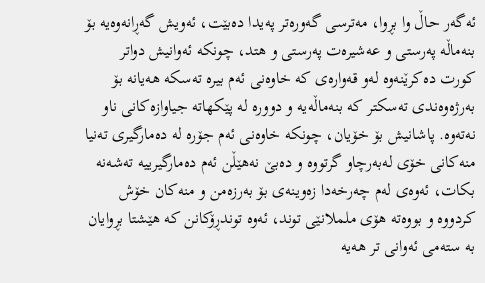ئه‌گه‌ر حاڵ وا بڕوا، مه‌ترسى گه‌وره‌تر په‌یدا ده‌بێت، ئه‌ویش گه‌ڕانه‌وه‌یه‌ بۆ بنه‌ماڵه‌ په‌رستى و عه‌شیره‌ت په‌رستى و هتد، چونكه‌ ئه‌وانیش دواتر كورت ده‌كرێنه‌وه‌ له‌و قه‌واره‌ى كه‌ خاوه‌نى ئه‌م بیره‌ ته‌سكه‌ هه‌یانه‌ بۆ به‌رژه‌وه‌ندى ته‌سكتر كه‌ بنه‌ماڵه‌یه‌ و دووره‌ له‌ پێكهاته‌ جیاوازه‌كانى ناو نه‌ته‌وه‌. پاشانیش بۆ خۆیان، چونكه‌ خاوه‌نى ئه‌م جۆره‌ له‌ ده‌مارگیرى ته‌نیا منه‌كانى خۆى له‌به‌رچاو گرتووه‌ و ده‌بێ نه‌هێڵن ئه‌م ده‌مارگیرییه‌ ته‌شه‌نه‌ بكات، ئه‌وه‌ى له‌م چه‌رخه‌دا زه‌وینه‌ى بۆ به‌رزه‌من و منه‌كان خۆش كردووه‌ و بووه‌ته‌ هۆى ململانێى توند، ئه‌وه‌ توندڕۆكانن كه‌ هێشتا بڕوایان به‌ سته‌مى ئه‌وانی تر هه‌یه‌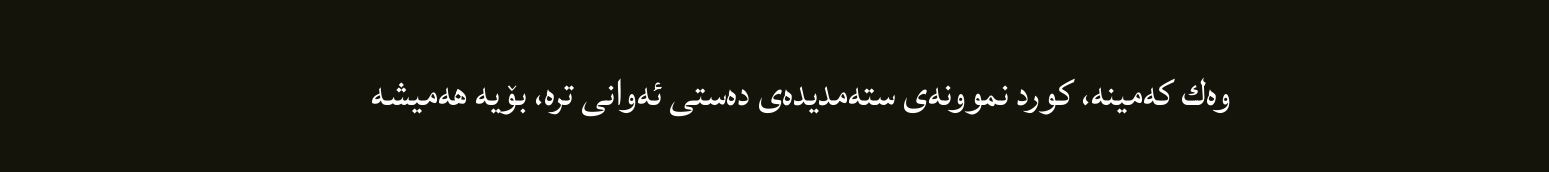وه‌ك كه‌مینه‌، كورد نموونه‌ى سته‌مدیده‌ى ده‌ستى ئه‌وانی تره‌، بۆیه‌ هه‌میشه‌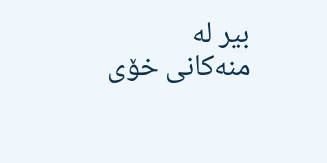بیر له‌ منه‌كانى خۆى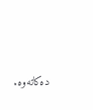ده‌كاته‌وه‌.